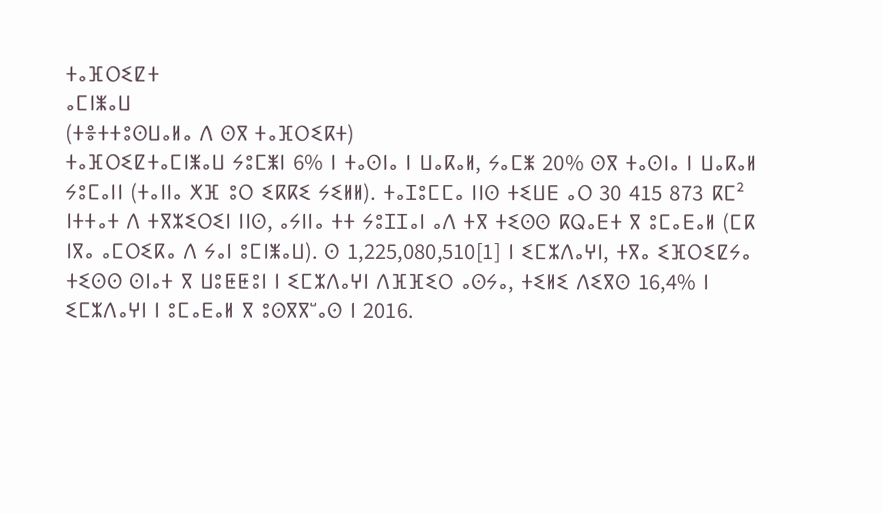ⵜⴰⴼⵔⵉⵇⵜ
ⴰⵎⵏⵥⴰⵡ
(ⵜⴻⵜⵜⵓⵙⵡⴰⵍⴰ ⴷ ⵙⴳ ⵜⴰⴼⵔⵉⴽⵜ)
ⵜⴰⴼⵔⵉⵇⵜⴰⵎⵏⵥⴰⵡ ⵢⵓⵎⵥⵏ 6% ⵏ ⵜⴰⵙⵏⴰ ⵏ ⵡⴰⴽⴰⵍ, ⵢⴰⵎⵥ 20% ⵙⴳ ⵜⴰⵙⵏⴰ ⵏ ⵡⴰⴽⴰⵍ ⵢⵓⵎⴰⵏⵏ (ⵜⴰⵏⵏⴰ ⵅⴼ ⵓⵔ ⵉⴽⴽⵉ ⵢⵉⵍⵍ). ⵜⴰⵊⵓⵎⵎⴰ ⵏⵏⵙ ⵜⵉⵡⴹ ⴰⵔ 30 415 873 ⴽⵎ² ⵏⵜⵜⴰⵜ ⴷ ⵜⴳⵣⵉⵔⵉⵏ ⵏⵏⵙ, ⴰⵢⵏⵏⴰ ⵜⵜ ⵢⵓⵊⵊⴰⵏ ⴰⴷ ⵜⴳ ⵜⵉⵙⵙ ⴽⵕⴰⴹⵜ ⴳ ⵓⵎⴰⴹⴰⵍ (ⵎⴽ ⵏⴳⴰ ⴰⵎⵔⵉⴽⴰ ⴷ ⵢⴰⵏ ⵓⵎⵏⵥⴰⵡ). ⵙ 1,225,080,510[1] ⵏ ⵉⵎⵣⴷⴰⵖⵏ, ⵜⴳⴰ ⵉⴼⵔⵉⵇⵢⴰ ⵜⵉⵙⵙ ⵙⵏⴰⵜ ⴳ ⵡⵓⵟⵟⵓⵏ ⵏ ⵉⵎⵣⴷⴰⵖⵏ ⴷⴼⴼⵉⵔ ⴰⵙⵢⴰ, ⵜⵉⵍⵉ ⴷⵉⴳⵙ 16,4% ⵏ ⵉⵎⵣⴷⴰⵖⵏ ⵏ ⵓⵎⴰⴹⴰⵍ ⴳ ⵓⵙⴳⴳⵯⴰⵙ ⵏ 2016.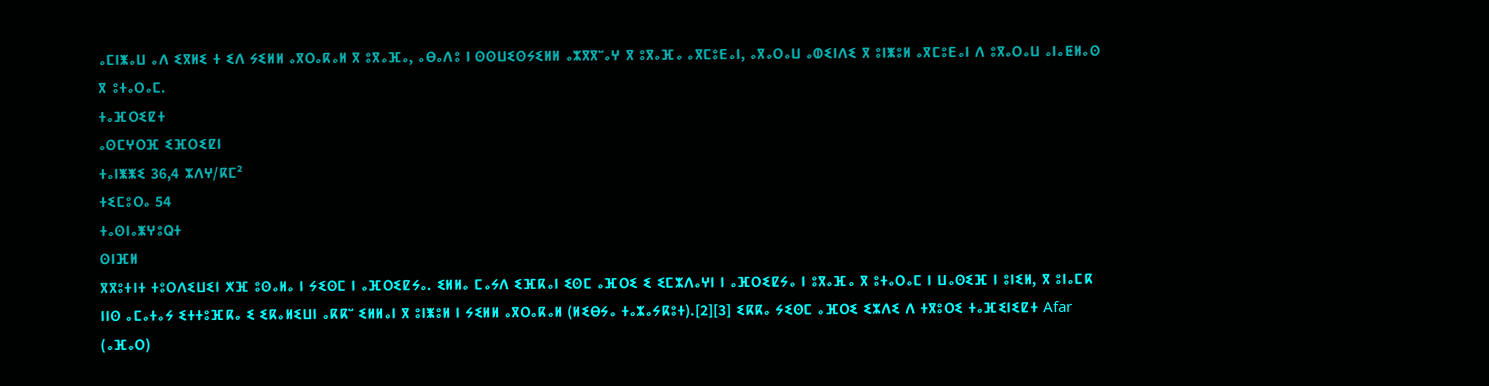ⴰⵎⵏⵥⴰⵡ ⴰⴷ ⵉⴳⵍⵉ ⵜ ⵉⴷ ⵢⵉⵍⵍ ⴰⴳⵔⴰⴽⴰⵍ ⴳ ⵓⴳⴰⴼⴰ, ⴰⴱⴰⴷⵓ ⵏ ⵙⵙⵡⵉⵙⵢⵉⵍⵍ ⴰⵣⴳⴳⵯⴰⵖ ⴳ ⵓⴳⴰⴼⴰ ⴰⴳⵎⵓⴹⴰⵏ, ⴰⴳⴰⵔⴰⵡ ⴰⵀⵉⵏⴷⵉ ⴳ ⵓⵏⵥⵓⵍ ⴰⴳⵎⵓⴹⴰⵏ ⴷ ⵓⴳⴰⵔⴰⵡ ⴰⵏⴰⵟⵍⴰⵙ ⴳ ⵓⵜⴰⵔⴰⵎ.
ⵜⴰⴼⵔⵉⵇⵜ
ⴰⵙⵎⵖⵔⴼ ⵉⴼⵔⵉⵇⵏ
ⵜⴰⵏⵥⵥⵉ 36,4 ⵣⴷⵖ/ⴽⵎ²
ⵜⵉⵎⵓⵔⴰ 54
ⵜⴰⵙⵏⴰⵥⵖⵓⵕⵜ
ⵙⵏⴼⵍ
ⴳⴳⵓⵜⵏⵜ ⵜⵓⵔⴷⵉⵡⵉⵏ ⵅⴼ ⵓⵙⴰⵍⴰ ⵏ ⵢⵉⵙⵎ ⵏ ⴰⴼⵔⵉⵇⵢⴰ. ⵉⵍⵍⴰ ⵎⴰⵢⴷ ⵉⴼⴽⴰⵏ ⵉⵙⵎ ⴰⴼⵔⵉ ⵉ ⵉⵎⵣⴷⴰⵖⵏ ⵏ ⴰⴼⵔⵉⵇⵢⴰ ⵏ ⵓⴳⴰⴼⴰ ⴳ ⵓⵜⴰⵔⴰⵎ ⵏ ⵡⴰⵙⵉⴼ ⵏ ⵓⵏⵉⵍ, ⴳ ⵓⵏⴰⵎⴽ ⵏⵏⵙ ⴰⵎⴰⵜⴰⵢ ⵉⵜⵜⵓⴼⴽⴰ ⵉ ⵉⴽⴰⵍⵉⵡⵏ ⴰⴽⴽⵯ ⵉⵍⵍⴰⵏ ⴳ ⵓⵏⵥⵓⵍ ⵏ ⵢⵉⵍⵍ ⴰⴳⵔⴰⴽⴰⵍ (ⵍⵉⴱⵢⴰ ⵜⴰⵣⴰⵢⴽⵓⵜ).[2][3] ⵉⴽⴽⴰ ⵢⵉⵙⵎ ⴰⴼⵔⵉ ⵉⵣⴷⵉ ⴷ ⵜⴳⵓⵔⵉ ⵜⴰⴼⵉⵏⵉⵇⵜ Afar (ⴰⴼⴰⵔ)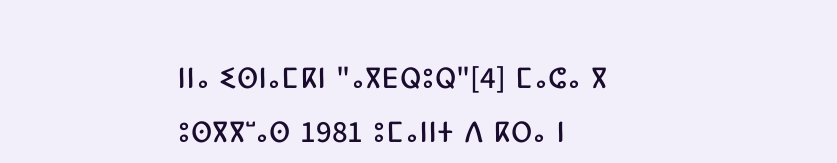ⵏⵏⴰ ⵉⵙⵏⴰⵎⴽⵏ "ⴰⴳⴹⵕⵓⵕ"[4] ⵎⴰⵛⴰ ⴳ ⵓⵙⴳⴳⵯⴰⵙ 1981 ⵓⵎⴰⵏⵏⵜ ⴷ ⴽⵔⴰ ⵏ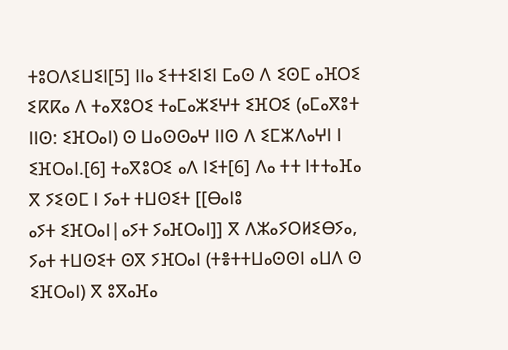ⵜⵓⵔⴷⵉⵡⵉⵏ[5] ⵏⵏⴰ ⵉⵜⵜⵉⵏⵉⵏ ⵎⴰⵙ ⴷ ⵉⵙⵎ ⴰⴼⵔⵉ ⵉⴽⴽⴰ ⴷ ⵜⴰⴳⵓⵔⵉ ⵜⴰⵎⴰⵣⵉⵖⵜ ⵉⴼⵔⵉ (ⴰⵎⴰⴳⵓⵜ ⵏⵏⵙ: ⵉⴼⵔⴰⵏ) ⵙ ⵡⴰⵙⵙⴰⵖ ⵏⵏⵙ ⴷ ⵉⵎⵣⴷⴰⵖⵏ ⵏ ⵉⴼⵔⴰⵏ.[6] ⵜⴰⴳⵓⵔⵉ ⴰⴷ ⵏⵉⵜ[6] ⴷⴰ ⵜⵜ ⵏⵜⵜⴰⴼⴰ ⴳ ⵢⵉⵙⵎ ⵏ ⵢⴰⵜ ⵜⵡⵙⵉⵜ [[ⴱⴰⵏⵓ
ⴰⵢⵜ ⵉⴼⵔⴰⵏ|ⴰⵢⵜ ⵢⴰⴼⵔⴰⵏ]] ⴳ ⴷⵣⴰⵢⵔⵍⵉⴱⵢⴰ, ⵢⴰⵜ ⵜⵡⵙⵉⵜ ⵙⴳ ⵢⴼⵔⴰⵏ (ⵜⴻⵜⵜⵡⴰⵙⵙⵏ ⴰⵡⴷ ⵙ ⵉⴼⵔⴰⵏ) ⴳ ⵓⴳⴰⴼⴰ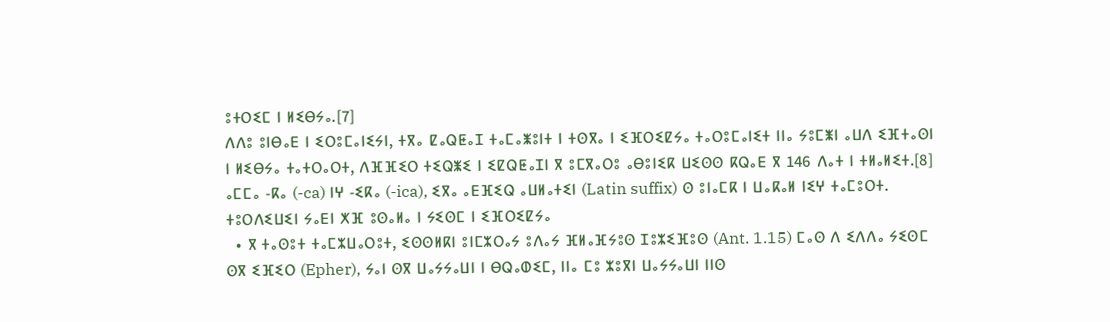ⵓⵜⵔⵉⵎ ⵏ ⵍⵉⴱⵢⴰ.[7]
ⴷⴷⵓ ⵓⵏⴱⴰⴹ ⵏ ⵉⵔⵓⵎⴰⵏⵉⵢⵏ, ⵜⴳⴰ ⵇⴰⵕⵟⴰⵊ ⵜⴰⵎⴰⵥⵓⵏⵜ ⵏ ⵜⵙⴳⴰ ⵏ ⵉⴼⵔⵉⵇⵢⴰ ⵜⴰⵔⵓⵎⴰⵏⵉⵜ ⵏⵏⴰ ⵢⵓⵎⵥⵏ ⴰⵡⴷ ⵉⴼⵜⴰⵙⵏ ⵏ ⵍⵉⴱⵢⴰ ⵜⴰⵜⵔⴰⵔⵜ, ⴷⴼⴼⵉⵔ ⵜⵉⵕⵥⵉ ⵏ ⵉⵇⵕⵟⴰⵊⵏ ⴳ ⵓⵎⴳⴰⵔⵓ ⴰⴱⵓⵏⵉⴽ ⵡⵉⵙⵙ ⴽⵕⴰⴹ ⴳ 146 ⴷⴰⵜ ⵏ ⵜⵍⴰⵍⵉⵜ.[8] ⴰⵎⵎⴰ -ⴽⴰ (-ca) ⵏⵖ -ⵉⴽⴰ (-ica), ⵉⴳⴰ ⴰⴹⴼⵉⵕ ⴰⵡⵍⴰⵜⵉⵏ (Latin suffix) ⵙ ⵓⵏⴰⵎⴽ ⵏ ⵡⴰⴽⴰⵍ ⵏⵉⵖ ⵜⴰⵎⵓⵔⵜ.
ⵜⵓⵔⴷⵉⵡⵉⵏ ⵢⴰⴹⵏ ⵅⴼ ⵓⵙⴰⵍⴰ ⵏ ⵢⵉⵙⵎ ⵏ ⵉⴼⵔⵉⵇⵢⴰ
  • ⴳ ⵜⴰⵙⵓⵜ ⵜⴰⵎⵣⵡⴰⵔⵓⵜ, ⵉⵙⵙⵍⴽⵏ ⵓⵏⵎⵣⵔⴰⵢ ⵓⴷⴰⵢ ⴼⵍⴰⴼⵢⵓⵙ ⵊⵓⵣⵉⴼⵓⵙ (Ant. 1.15) ⵎⴰⵙ ⴷ ⵉⴷⴷⴰ ⵢⵉⵙⵎ ⵙⴳ ⵉⴼⵉⵔ (Epher), ⵢⴰⵏ ⵙⴳ ⵡⴰⵢⵢⴰⵡⵏ ⵏ ⴱⵕⴰⵀⵉⵎ, ⵏⵏⴰ ⵎⵓ ⵣⵓⴳⵏ ⵡⴰⵢⵢⴰⵡⵏ ⵏⵏⵙ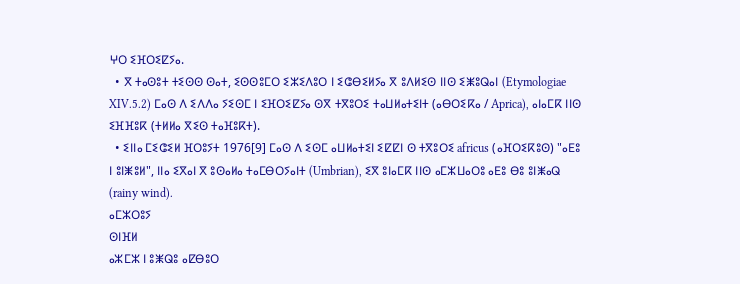ⵖⵔ ⵉⴼⵔⵉⵇⵢⴰ.
  • ⴳ ⵜⴰⵙⵓⵜ ⵜⵉⵙⵙ ⵙⴰⵜ, ⵉⵙⵙⵓⵎⵔ ⵉⵣⵉⴷⵓⵔ ⵏ ⵉⵛⴱⵉⵍⵢⴰ ⴳ ⵓⴷⵍⵉⵙ ⵏⵏⵙ ⵉⵥⵓⵕⴰⵏ (Etymologiae XIV.5.2) ⵎⴰⵙ ⴷ ⵉⴷⴷⴰ ⵢⵉⵙⵎ ⵏ ⵉⴼⵔⵉⵇⵢⴰ ⵙⴳ ⵜⴳⵓⵔⵉ ⵜⴰⵡⵍⴰⵜⵉⵏⵜ (ⴰⴱⵔⵉⴽⴰ / Aprica), ⴰⵏⴰⵎⴽ ⵏⵏⵙ ⵉⴼⴼⵓⴽ (ⵜⵍⵍⴰ ⴳⵉⵙ ⵜⴰⴼⵓⴽⵜ).
  • ⵉⵏⵏⴰ ⵎⵉⵛⵉⵍ ⴼⵔⵓⵢⵜ 1976[9] ⵎⴰⵙ ⴷ ⵉⵙⵎ ⴰⵡⵍⴰⵜⵉⵏ ⵉⵇⵇⵏ ⵙ ⵜⴳⵓⵔⵉ africus (ⴰⴼⵔⵉⴽⵓⵙ) "ⴰⴹⵓ ⵏ ⵓⵏⵥⵓⵍ", ⵏⵏⴰ ⵉⴳⴰⵏ ⴳ ⵓⵙⴰⵍⴰ ⵜⴰⵎⴱⵔⵢⴰⵏⵜ (Umbrian), ⵉⴳ ⵓⵏⴰⵎⴽ ⵏⵏⵙ ⴰⵎⵣⵡⴰⵔⵓ ⴰⴹⵓ ⴱⵓ ⵓⵏⵥⴰⵕ (rainy wind).
ⴰⵎⵣⵔⵓⵢ
ⵙⵏⴼⵍ
ⴰⵣⵎⵣ ⵏ ⵓⵥⵕⵓ ⴰⵇⴱⵓⵔ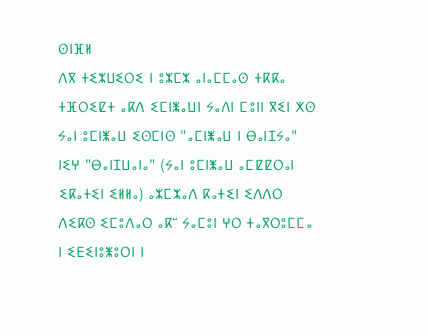ⵙⵏⴼⵍ
ⴷⴳ ⵜⵉⵣⵡⵉⵔⵉ ⵏ ⵓⵣⵎⵣ ⴰⵏⴰⵎⵎⴰⵙ ⵜⴽⴽⴰ ⵜⴼⵔⵉⵇⵜ ⴰⴽⴷ ⵉⵎⵏⵥⴰⵡⵏ ⵢⴰⴷⵏ ⵎⵓⵏⵏ ⴳⵉⵏ ⵅⵙ ⵢⴰⵏ ⵓⵎⵏⵥⴰⵡ ⵉⵙⵎⵏⵙ "ⴰⵎⵏⵥⴰⵡ ⵏ ⴱⴰⵏⵊⵢⴰ" ⵏⵉⵖ "ⴱⴰⵏⵊⵡⴰⵏⴰ" (ⵢⴰⵏ ⵓⵎⵏⵥⴰⵡ ⴰⵎⵇⵇⵔⴰⵏ ⵉⴽⴰⵜⵉⵏ ⵉⵍⵍⴰ) ⴰⵣⵎⵣⴰⴷ ⴽⴰⵜⵉⵏ ⵉⴷⴷⵔ ⴷⵉⴽⵙ ⵉⵎⵓⴷⴰⵔ ⴰⴽⵯ ⵢⴰⵎⵓⵏ ⵖⵔ ⵜⴰⴳⵔⵓⵎⵎⴰ ⵏ ⵉⴹⵉⵏⵓⵥⵓⵔⵏ ⵏ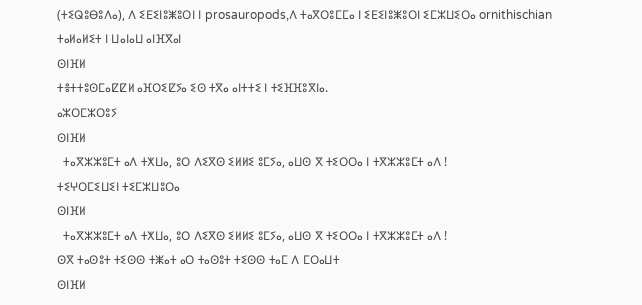(ⵜⵉⵕⵓⴱⵓⴷⴰ), ⴷ ⵉⴹⵉⵏⵓⵥⵓⵔⵏ ⵏ prosauropods,ⴷ ⵜⴰⴳⵔⵓⵎⵎⴰ ⵏ ⵉⴹⵉⵏⵓⵥⵓⵔⵏ ⵉⵎⵣⵡⵉⵔⴰ ornithischian
ⵜⴰⵍⴰⵍⵉⵜ ⵏ ⵡⴰⵏⴰⵡ ⴰⵏⴼⴳⴰⵏ
ⵙⵏⴼⵍ
ⵜⴻⵜⵜⵓⵙⵎⴰⵇⵇⵍ ⴰⴼⵔⵉⵇⵢⴰ ⵉⵙ ⵜⴳⴰ ⴰⵏⵜⵜⵉ ⵏ ⵜⵉⴼⴼⵓⴳⵏⴰ.
ⴰⵣⵔⵎⵣⵔⵓⵢ
ⵙⵏⴼⵍ
  ⵜⴰⴳⵣⵣⵓⵎⵜ ⴰⴷ ⵜⵅⵡⴰ, ⵓⵔ ⴷⵉⴳⵙ ⵉⵍⵍⵉ ⵓⵎⵢⴰ, ⴰⵡⵙ ⴳ ⵜⵉⵔⵔⴰ ⵏ ⵜⴳⵣⵣⵓⵎⵜ ⴰⴷ !
ⵜⵉⵖⵔⵎⵉⵡⵉⵏ ⵜⵉⵎⵣⵡⵓⵔⴰ
ⵙⵏⴼⵍ
  ⵜⴰⴳⵣⵣⵓⵎⵜ ⴰⴷ ⵜⵅⵡⴰ, ⵓⵔ ⴷⵉⴳⵙ ⵉⵍⵍⵉ ⵓⵎⵢⴰ, ⴰⵡⵙ ⴳ ⵜⵉⵔⵔⴰ ⵏ ⵜⴳⵣⵣⵓⵎⵜ ⴰⴷ !
ⵙⴳ ⵜⴰⵙⵓⵜ ⵜⵉⵙⵙ ⵜⵥⴰⵜ ⴰⵔ ⵜⴰⵙⵓⵜ ⵜⵉⵙⵙ ⵜⴰⵎ ⴷ ⵎⵔⴰⵡⵜ
ⵙⵏⴼⵍ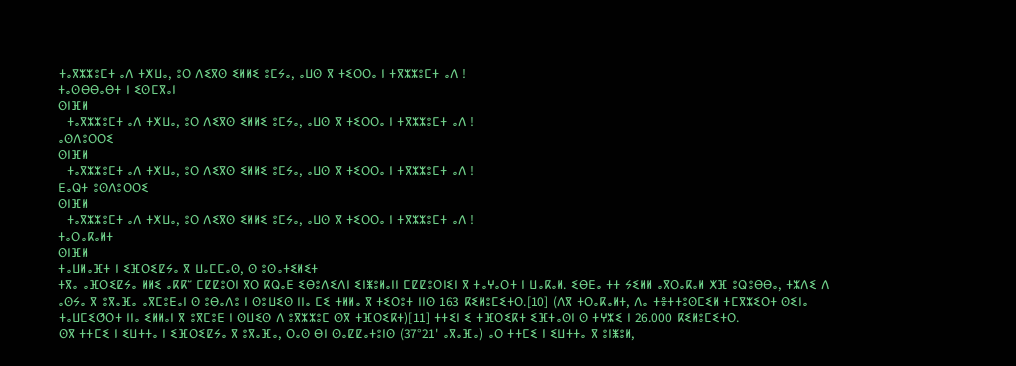ⵜⴰⴳⵣⵣⵓⵎⵜ ⴰⴷ ⵜⵅⵡⴰ, ⵓⵔ ⴷⵉⴳⵙ ⵉⵍⵍⵉ ⵓⵎⵢⴰ, ⴰⵡⵙ ⴳ ⵜⵉⵔⵔⴰ ⵏ ⵜⴳⵣⵣⵓⵎⵜ ⴰⴷ !
ⵜⴰⵙⴱⴱⴰⴱⵜ ⵏ ⵉⵙⵎⴳⴰⵏ
ⵙⵏⴼⵍ
  ⵜⴰⴳⵣⵣⵓⵎⵜ ⴰⴷ ⵜⵅⵡⴰ, ⵓⵔ ⴷⵉⴳⵙ ⵉⵍⵍⵉ ⵓⵎⵢⴰ, ⴰⵡⵙ ⴳ ⵜⵉⵔⵔⴰ ⵏ ⵜⴳⵣⵣⵓⵎⵜ ⴰⴷ !
ⴰⵙⴷⵓⵔⵔⵉ
ⵙⵏⴼⵍ
  ⵜⴰⴳⵣⵣⵓⵎⵜ ⴰⴷ ⵜⵅⵡⴰ, ⵓⵔ ⴷⵉⴳⵙ ⵉⵍⵍⵉ ⵓⵎⵢⴰ, ⴰⵡⵙ ⴳ ⵜⵉⵔⵔⴰ ⵏ ⵜⴳⵣⵣⵓⵎⵜ ⴰⴷ !
ⴹⴰⵕⵜ ⵓⵙⴷⵓⵔⵔⵉ
ⵙⵏⴼⵍ
  ⵜⴰⴳⵣⵣⵓⵎⵜ ⴰⴷ ⵜⵅⵡⴰ, ⵓⵔ ⴷⵉⴳⵙ ⵉⵍⵍⵉ ⵓⵎⵢⴰ, ⴰⵡⵙ ⴳ ⵜⵉⵔⵔⴰ ⵏ ⵜⴳⵣⵣⵓⵎⵜ ⴰⴷ !
ⵜⴰⵔⴰⴽⴰⵍⵜ
ⵙⵏⴼⵍ
ⵜⴰⵡⵍⴰⴼⵜ ⵏ ⵉⴼⵔⵉⵇⵢⴰ ⴳ ⵡⴰⵎⵎⴰⵙ, ⵙ ⵓⵙⴰⵜⵉⵍⵉⵜ
ⵜⴳⴰ ⴰⴼⵔⵉⵇⵢⴰ ⵍⵍⵉ ⴰⴽⴽⵯ ⵎⵇⵇⵓⵔⵏ ⴳⵔ ⴽⵕⴰⴹ ⵉⴱⵓⴷⵉⴷⵏ ⵉⵏⵥⵓⵍⴰⵏⵏ ⵎⵇⵇⵓⵔⵏⵉⵏ ⴳ ⵜⴰⵖⴰⵔⵜ ⵏ ⵡⴰⴽⴰⵍ. ⵉⴱⴹⴰ ⵜⵜ ⵢⵉⵍⵍ ⴰⴳⵔⴰⴽⴰⵍ ⵅⴼ ⵓⵕⵓⴱⴱⴰ, ⵜⵣⴷⵉ ⴷ ⴰⵙⵢⴰ ⴳ ⵓⴳⴰⴼⴰ ⴰⴳⵎⵓⴹⴰⵏ ⵙ ⵓⴱⴰⴷⵓ ⵏ ⵙⵓⵡⵉⵙ ⵏⵏⴰ ⵎⵉ ⵜⵍⵍⴰ ⴳ ⵜⵉⵔⵓⵜ ⵏⵏⵙ 163 ⴽⵉⵍⵓⵎⵉⵜⵔ.[10] (ⴷⴳ ⵜⵔⴰⴽⴰⵍⵜ, ⴷⴰ ⵜⴻⵜⵜⵓⵙⵎⵉⵍ ⵜⵎⴳⵣⵉⵔⵜ ⵙⵉⵏⴰ ⵜⴰⵡⵎⵉⵚⵔⵜ ⵏⵏⴰ ⵉⵍⵍⴰⵏ ⴳ ⵓⴳⵎⵓⴹ ⵏ ⵙⵡⵉⵙ ⴷ ⵓⴳⵣⵣⵓⵎ ⵙⴳ ⵜⴼⵔⵉⴽⵜ)[11] ⵜⵜⵉⵏ ⵉ ⵜⴼⵔⵉⴽⵜ ⵉⴼⵜⴰⵙⵏ ⵙ ⵜⵖⵣⵉ ⵏ 26.000 ⴽⵉⵍⵓⵎⵉⵜⵔ.
ⵙⴳ ⵜⵜⵎⵉ ⵏ ⵉⵡⵜⵜⴰ ⵏ ⵉⴼⵔⵉⵇⵢⴰ ⴳ ⵓⴳⴰⴼⴰ, ⵔⴰⵙ ⴱⵏ ⵙⴰⵇⵇⴰⵜⵓⵏⵙ (37°21' ⴰⴳⴰⴼⴰ) ⴰⵔ ⵜⵜⵎⵉ ⵏ ⵉⵡⵜⵜⴰ ⴳ ⵓⵏⵥⵓⵍ,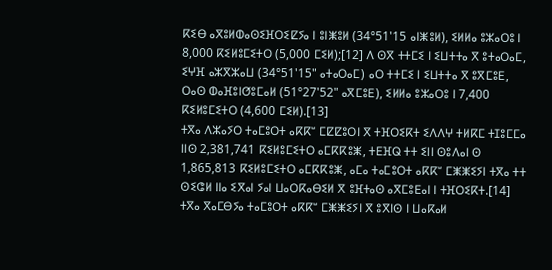ⴽⵉⴱ ⴰⴳⵓⵍⵀⴰⵙⵉⴼⵔⵉⵇⵢⴰ ⵏ ⵓⵏⵥⵓⵍ (34°51'15 ⴰⵏⵥⵓⵍ), ⵉⵍⵍⴰ ⵓⵣⴰⵔⵓ ⵏ 8,000 ⴽⵉⵍⵓⵎⵉⵜⵔ (5,000 ⵎⵉⵍ);[12] ⴷ ⵙⴳ ⵜⵜⵎⵉ ⵏ ⵉⵡⵜⵜⴰ ⴳ ⵓⵜⴰⵔⴰⵎ, ⵉⵖⴼ ⴰⵣⴳⵣⴰⵡ (34°51'15" ⴰⵜⴰⵔⴰⵎ) ⴰⵔ ⵜⵜⵎⵉ ⵏ ⵉⵡⵜⵜⴰ ⴳ ⵓⴳⵎⵓⴹ, ⵔⴰⵙ ⵀⴰⴼⵓⵏⵚⵓⵎⴰⵍ (51°27'52" ⴰⴳⵎⵓⴹ), ⵉⵍⵍⴰ ⵓⵣⴰⵔⵓ ⵏ 7,400 ⴽⵉⵍⵓⵎⵉⵜⵔ (4,600 ⵎⵉⵍ).[13]
ⵜⴳⴰ ⴷⵣⴰⵢⵔ ⵜⴰⵎⵓⵔⵜ ⴰⴽⴽⵯ ⵎⵇⵇⵓⵔⵏ ⴳ ⵜⴼⵔⵉⴽⵜ ⵉⴷⴷⵖ ⵜⵍⴽⵎ ⵜⵊⵓⵎⵎⴰ ⵏⵏⵙ 2,381,741 ⴽⵉⵍⵓⵎⵉⵜⵔ ⴰⵎⴽⴽⵓⵥ, ⵜⴹⴼⵕ ⵜⵜ ⵉⵏⵏ ⵙⵓⴷⴰⵏ ⵙ 1,865,813 ⴽⵉⵍⵓⵎⵉⵜⵔ ⴰⵎⴽⴽⵓⵥ, ⴰⵎⴰ ⵜⴰⵎⵓⵔⵜ ⴰⴽⴽⵯ ⵎⵥⵥⵉⵢⵏ ⵜⴳⴰ ⵜⵜ ⵙⵉⵛⵍ ⵏⵏⴰ ⵉⴳⴰⵏ ⵢⴰⵏ ⵡⴰⵔⴽⴰⴱⵉⵍ ⴳ ⵓⴼⵜⴰⵙ ⴰⴳⵎⵓⴹⴰⵏ ⵏ ⵜⴼⵔⵉⴽⵜ.[14] ⵜⴳⴰ ⴳⴰⵎⴱⵢⴰ ⵜⴰⵎⵓⵔⵜ ⴰⴽⴽⵯ ⵎⵥⵥⵉⵢⵏ ⴳ ⵓⴳⵏⵙ ⵏ ⵡⴰⴽⴰⵍ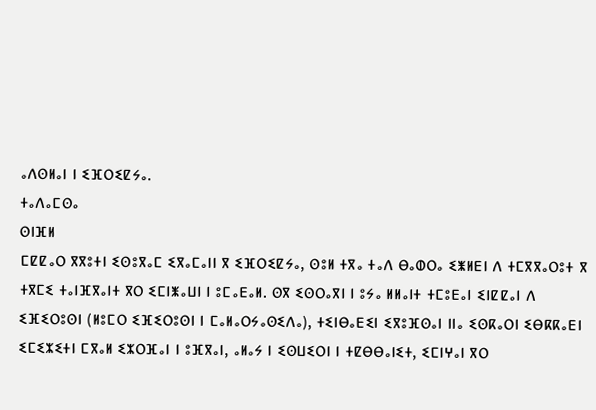ⴰⴷⵙⵍⴰⵏ ⵏ ⵉⴼⵔⵉⵇⵢⴰ.
ⵜⴰⴷⴰⵎⵙⴰ
ⵙⵏⴼⵍ
ⵎⵇⵇⴰⵔ ⴳⴳⵓⵜⵏ ⵉⵙⵓⴳⴰⵎ ⵉⴳⴰⵎⴰⵏⵏ ⴳ ⵉⴼⵔⵉⵇⵢⴰ, ⵙⵓⵍ ⵜⴳⴰ ⵜⴰⴷ ⴱⴰⵀⵔⴰ ⵉⵥⵍⴹⵏ ⴷ ⵜⵎⴳⴳⴰⵔⵓⵜ ⴳ ⵜⴳⵎⵉ ⵜⴰⵏⴼⴳⴰⵏⵜ ⴳⵔ ⵉⵎⵏⵥⴰⵡⵏ ⵏ ⵓⵎⴰⴹⴰⵍ. ⵙⴳ ⵉⵙⵔⴰⴳⵏ ⵏ ⵓⵢⴰ ⵍⵍⴰⵏⵜ ⵜⵎⵓⴹⴰⵏ ⵉⵏⵇⵇⴰⵏ ⴷ ⵉⴼⵉⵔⵓⵙⵏ (ⵍⵓⵎⵔ ⵉⴼⵉⵔⵓⵙⵏ ⵏ ⵎⴰⵍⴰⵔⵢⴰⵙⵉⴷⴰ), ⵜⵉⵏⴱⴰⴹⵉⵏ ⵉⴳⵓⴼⵙⴰⵏ ⵏⵏⴰ ⵉⵙⴽⴰⵔⵏ ⵉⴱⴽⴽⴰⴹⵏ ⵉⵎⵉⵣⵉⵜⵏ ⵎⴳⴰⵍ ⵉⵣⵔⴼⴰⵏ ⵏ ⵓⴼⴳⴰⵏ, ⴰⵍⴰⵢ ⵏ ⵉⵙⵡⵉⵔⵏ ⵏ ⵜⵇⴱⴱⴰⵏⵉⵜ, ⵉⵎⵏⵖⴰⵏ ⴳⵔ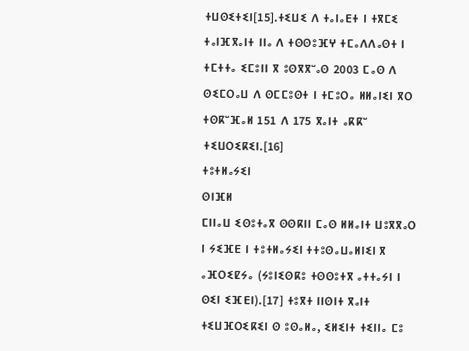ⵜⵡⵙⵉⵜⵉⵏ[15].ⵜⵉⵡⵉ ⴷ ⵜⴰⵏⴰⴹⵜ ⵏ ⵜⴳⵎⵉ ⵜⴰⵏⴼⴳⴰⵏⵜ ⵏⵏⴰ ⴷ ⵜⵙⵙⵓⴼⵖ ⵜⵎⴰⴷⴷⴰⵙⵜ ⵏ ⵜⵎⵜⵜⴰ ⵉⵎⵓⵏⵏ ⴳ ⵓⵙⴳⴳⵯⴰⵙ 2003 ⵎⴰⵙ ⴷ ⵙⵉⵎⵔⴰⵡ ⴷ ⵙⵎⵎⵓⵙⵜ ⵏ ⵜⵎⵓⵔⴰ ⵍⵍⴰⵏⵉⵏ ⴳⵔ ⵜⵙⴽⵯⴼⴰⵍ 151 ⴷ 175 ⴳⴰⵏⵜ ⴰⴽⴽⵯ ⵜⵉⵡⵔⵉⴽⵉⵏ.[16]
ⵜⵓⵜⵍⴰⵢⵉⵏ
ⵙⵏⴼⵍ
ⵎⵏⵏⴰⵡ ⵉⵙⵓⵜⴰⴳ ⵙⵙⴽⵏⵏ ⵎⴰⵙ ⵍⵍⴰⵏⵜ ⵡⵓⴳⴳⴰⵔ ⵏ ⵢⵉⴼⴹ ⵏ ⵜⵓⵜⵍⴰⵢⵉⵏ ⵜⵜⵓⵙⴰⵡⴰⵍⵏⵉⵏ ⴳ ⴰⴼⵔⵉⵇⵢⴰ (ⵢⵓⵏⵉⵙⴽⵓ ⵜⵙⵙⵓⵜⴳ ⴰⵜⵜⴰⵢⵏ ⵏ ⵙⵉⵏ ⵉⴼⴹⵏ).[17] ⵜⵓⴳⵜ ⵏⵏⵙⵏⵜ ⴳⴰⵏⵜ ⵜⵉⵡⴼⵔⵉⴽⵉⵏ ⵙ ⵓⵙⴰⵍⴰ, ⵉⵍⵉⵏⵜ ⵜⵉⵏⵏⴰ ⵎⵓ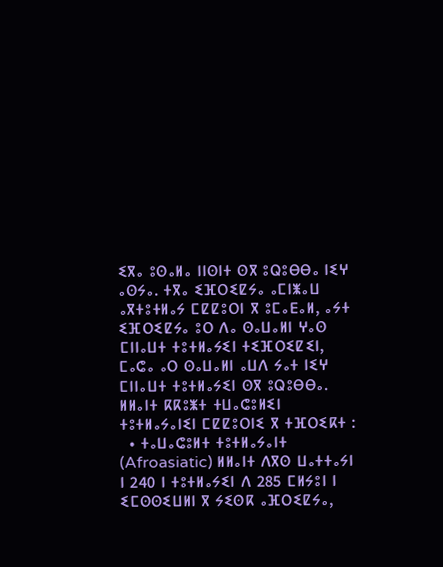ⵉⴳⴰ ⵓⵙⴰⵍⴰ ⵏⵏⵙⵏⵜ ⵙⴳ ⵓⵕⵓⴱⴱⴰ ⵏⵉⵖ ⴰⵙⵢⴰ. ⵜⴳⴰ ⵉⴼⵔⵉⵇⵢⴰ ⴰⵎⵏⵥⴰⵡ ⴰⴳⵜⵓⵜⵍⴰⵢ ⵎⵇⵇⵓⵔⵏ ⴳ ⵓⵎⴰⴹⴰⵍ, ⴰⵢⵜ ⵉⴼⵔⵉⵇⵢⴰ ⵓⵔ ⴷⴰ ⵙⴰⵡⴰⵍⵏ ⵖⴰⵙ ⵎⵏⵏⴰⵡⵜ ⵜⵓⵜⵍⴰⵢⵉⵏ ⵜⵉⴼⵔⵉⵇⵉⵏ, ⵎⴰⵛⴰ ⴰⵔ ⵙⴰⵡⴰⵍⵏ ⴰⵡⴷ ⵢⴰⵜ ⵏⵉⵖ ⵎⵏⵏⴰⵡⵜ ⵜⵓⵜⵍⴰⵢⵉⵏ ⵙⴳ ⵓⵕⵓⴱⴱⴰ. ⵍⵍⴰⵏⵜ ⴽⴽⵓⵥⵜ ⵜⵡⴰⵛⵓⵍⵉⵏ ⵜⵓⵜⵍⴰⵢⴰⵏⵉⵏ ⵎⵇⵇⵓⵔⵏⵉ ⴳ ⵜⴼⵔⵉⴽⵜ :
  • ⵜⴰⵡⴰⵛⵓⵍⵜ ⵜⵓⵜⵍⴰⵢⴰⵏⵜ (Afroasiatic) ⵍⵍⴰⵏⵜ ⴷⴳⵙ ⵡⴰⵜⵜⴰⵢⵏ ⵏ 240 ⵏ ⵜⵓⵜⵍⴰⵢⵉⵏ ⴷ 285 ⵎⵍⵢⵓⵏ ⵏ ⵉⵎⵙⵙⵉⵡⵍⵏ ⴳ ⵢⵉⵙⴽ ⴰⴼⵔⵉⵇⵢⴰ,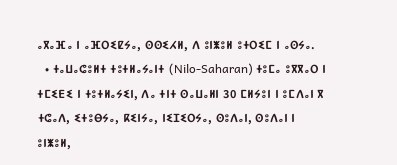ⴰⴳⴰⴼⴰ ⵏ ⴰⴼⵔⵉⵇⵢⴰ, ⵙⵙⵉⵃⵍ, ⴷ ⵓⵏⵥⵓⵍ ⵓⵜⵔⵉⵎ ⵏ ⴰⵙⵢⴰ.
  • ⵜⴰⵡⴰⵛⵓⵍⵜ ⵜⵓⵜⵍⴰⵢⴰⵏⵜ (Nilo-Saharan) ⵜⵓⵎⴰ ⵓⴳⴳⴰⵔ ⵏ ⵜⵎⵉⴹⵉ ⵏ ⵜⵓⵜⵍⴰⵢⵉⵏ, ⴷⴰ ⵜⵏⵜ ⵙⴰⵡⴰⵍⵏ 30 ⵎⵍⵢⵓⵏ ⵏ ⵓⵎⴷⴰⵏ ⴳ ⵜⵛⴰⴷ, ⵉⵜⵓⴱⵢⴰ, ⴽⵉⵏⵢⴰ, ⵏⵉⵊⵉⵔⵢⴰ, ⵙⵓⴷⴰⵏ, ⵙⵓⴷⴰⵏ ⵏ ⵓⵏⵥⵓⵍ,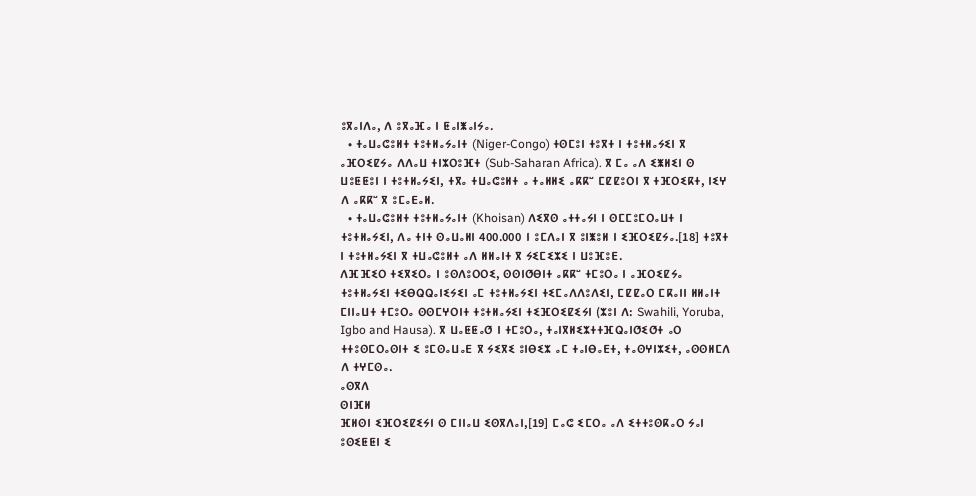ⵓⴳⴰⵏⴷⴰ, ⴷ ⵓⴳⴰⴼⴰ ⵏ ⵟⴰⵏⵥⴰⵏⵢⴰ.
  • ⵜⴰⵡⴰⵛⵓⵍⵜ ⵜⵓⵜⵍⴰⵢⴰⵏⵜ (Niger-Congo) ⵜⵙⵎⵓⵏ ⵜⵓⴳⵜ ⵏ ⵜⵓⵜⵍⴰⵢⵉⵏ ⴳ ⴰⴼⵔⵉⵇⵢⴰ ⴷⴷⴰⵡ ⵜⵏⵣⵔⵓⴼⵜ (Sub-Saharan Africa). ⴳ ⵎⴰ ⴰⴷ ⵉⵥⵍⵉⵏ ⵙ ⵡⵓⵟⵟⵓⵏ ⵏ ⵜⵓⵜⵍⴰⵢⵉⵏ, ⵜⴳⴰ ⵜⵡⴰⵛⵓⵍⵜ ⴰ ⵜⴰⵍⵍⵉ ⴰⴽⴽⵯ ⵎⵇⵇⵓⵔⵏ ⴳ ⵜⴼⵔⵉⴽⵜ, ⵏⵉⵖ ⴷ ⴰⴽⴽⵯ ⴳ ⵓⵎⴰⴹⴰⵍ.
  • ⵜⴰⵡⴰⵛⵓⵍⵜ ⵜⵓⵜⵍⴰⵢⴰⵏⵜ (Khoisan) ⴷⵉⴳⵙ ⴰⵜⵜⴰⵢⵏ ⵏ ⵙⵎⵎⵓⵎⵔⴰⵡⵜ ⵏ ⵜⵓⵜⵍⴰⵢⵉⵏ, ⴷⴰ ⵜⵏⵜ ⵙⴰⵡⴰⵍⵏ 400.000 ⵏ ⵓⵎⴷⴰⵏ ⴳ ⵓⵏⵥⵓⵍ ⵏ ⵉⴼⵔⵉⵇⵢⴰ.[18] ⵜⵓⴳⵜ ⵏ ⵜⵓⵜⵍⴰⵢⵉⵏ ⴳ ⵜⵡⴰⵛⵓⵍⵜ ⴰⴷ ⵍⵍⴰⵏⵜ ⴳ ⵢⵉⵎⵉⵣⵉ ⵏ ⵡⵓⴼⵓⴹ.
ⴷⴼⴼⵉⵔ ⵜⵉⴳⵉⵔⴰ ⵏ ⵓⵙⴷⵓⵔⵔⵉ, ⵙⵙⵏⵚⴱⵏⵜ ⴰⴽⴽⵯ ⵜⵎⵓⵔⴰ ⵏ ⴰⴼⵔⵉⵇⵢⴰ ⵜⵓⵜⵍⴰⵢⵉⵏ ⵜⵉⴱⵕⵕⴰⵏⵉⵢⵉⵏ ⴰⵎ ⵜⵓⵜⵍⴰⵢⵉⵏ ⵜⵉⵎⴰⴷⴷⵓⴷⵉⵏ, ⵎⵇⵇⴰⵔ ⵎⴽⴰⵏⵏ ⵍⵍⴰⵏⵜ ⵎⵏⵏⴰⵡⵜ ⵜⵎⵓⵔⴰ ⵙⵙⵎⵖⵔⵏⵜ ⵜⵓⵜⵍⴰⵢⵉⵏ ⵜⵉⴼⵔⵉⵇⵉⵢⵏ (ⵣⵓⵏ ⴷ: Swahili, Yoruba, Igbo and Hausa). ⴳ ⵡⴰⵟⵟⴰⵚ ⵏ ⵜⵎⵓⵔⴰ, ⵜⴰⵏⴳⵍⵉⵣⵜⵜⴼⵕⴰⵏⵚⵉⵚⵜ ⴰⵔ ⵜⵜⵓⵙⵎⵔⴰⵙⵏⵜ ⵉ ⵓⵎⵙⴰⵡⴰⴹ ⴳ ⵢⵉⴳⵉ ⵓⵏⴱⵉⵣ ⴰⵎ ⵜⴰⵏⴱⴰⴹⵜ, ⵜⴰⵙⵖⵏⵣⵉⵜ, ⴰⵙⵙⵍⵎⴷ ⴷ ⵜⵖⵎⵙⴰ.
ⴰⵙⴳⴷ
ⵙⵏⴼⵍ
ⴼⵍⵙⵏ ⵉⴼⵔⵉⵇⵉⵢⵏ ⵙ ⵎⵏⵏⴰⵡ ⵉⵙⴳⴷⴰⵏ,[19] ⵎⴰⵛ ⵉⵎⵔⴰ ⴰⴷ ⵉⵜⵜⵓⵙⴽⴰⵔ ⵢⴰⵏ ⵓⵙⵉⵟⵟⵏ ⵉ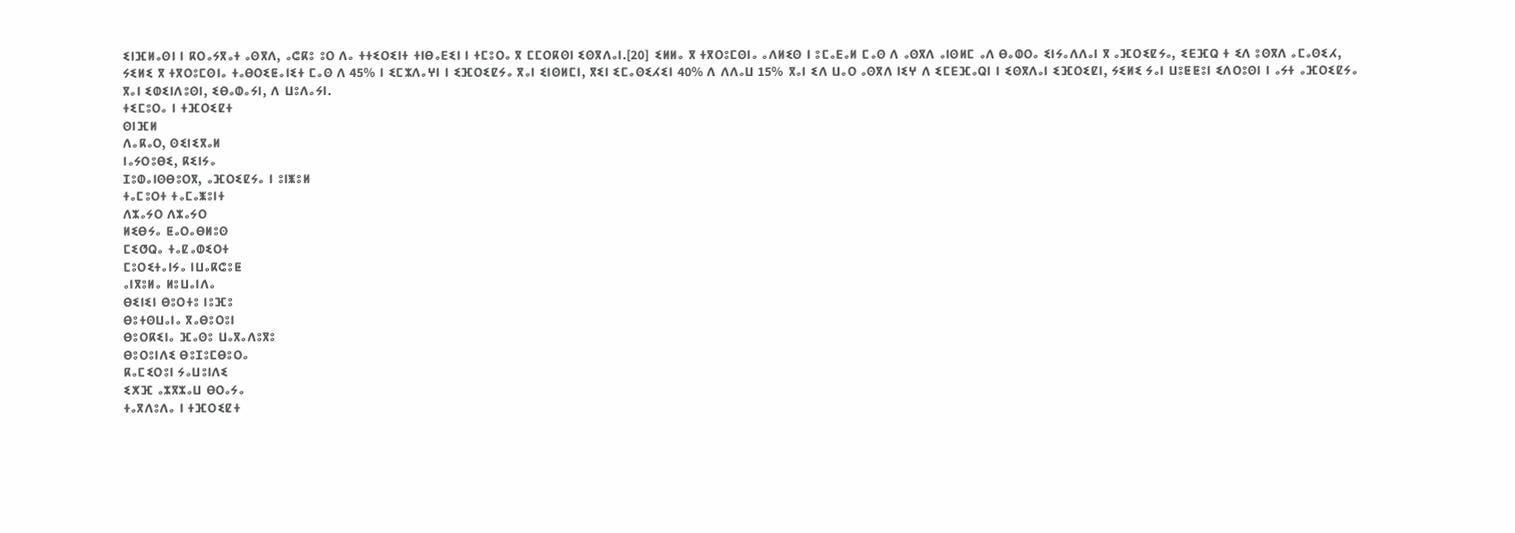ⵉⵏⴼⵍⴰⵙⵏ ⵏ ⴽⵔⴰⵢⴳⴰⵜ ⴰⵙⴳⴷ, ⴰⵛⴽⵓ ⵓⵔ ⴷⴰ ⵜⵜⵉⵔⵉⵏⵜ ⵜⵏⴱⴰⴹⵉⵏ ⵏ ⵜⵎⵓⵔⴰ ⴳ ⵎⵎⵔⴽⵙⵏ ⵉⵙⴳⴷⴰⵏ.[20] ⵉⵍⵍⴰ ⴳ ⵜⴳⵔⵓⵎⵙⵏⴰ ⴰⴷⵍⵉⵙ ⵏ ⵓⵎⴰⴹⴰⵍ ⵎⴰⵙ ⴷ ⴰⵙⴳⴷ ⴰⵏⵙⵍⵎ ⴰⴷ ⴱⴰⵀⵔⴰ ⵉⵏⵢⴰⴷⴷⴰⵏ ⴳ ⴰⴼⵔⵉⵇⵢⴰ, ⵉⴹⴼⵕ ⵜ ⵉⴷ ⵓⵙⴳⴷ ⴰⵎⴰⵙⵉⵃ, ⵢⵉⵍⵉ ⴳ ⵜⴳⵔⵓⵎⵙⵏⴰ ⵜⴰⴱⵔⵉⵟⴰⵏⵉⵜ ⵎⴰⵙ ⴷ 45% ⵏ ⵉⵎⵣⴷⴰⵖⵏ ⵏ ⵉⴼⵔⵉⵇⵢⴰ ⴳⴰⵏ ⵉⵏⵙⵍⵎⵏ, ⴳⵉⵏ ⵉⵎⴰⵙⵉⵃⵉⵏ 40% ⴷ ⴷⴷⴰⵡ 15% ⴳⴰⵏ ⵉⴷ ⵡⴰⵔ ⴰⵙⴳⴷ ⵏⵉⵖ ⴷ ⵉⵎⴹⴼⴰⵕⵏ ⵏ ⵉⵙⴳⴷⴰⵏ ⵉⴼⵔⵉⵇⵏ, ⵢⵉⵍⵉ ⵢⴰⵏ ⵡⵓⵟⵟⵓⵏ ⵉⴷⵔⵓⵙⵏ ⵏ ⴰⵢⵜ ⴰⴼⵔⵉⵇⵢⴰ ⴳⴰⵏ ⵉⵀⵉⵏⴷⵓⵙⵏ, ⵉⴱⴰⵀⴰⵢⵏ, ⴷ ⵡⵓⴷⴰⵢⵏ.
ⵜⵉⵎⵓⵔⴰ ⵏ ⵜⴼⵔⵉⵇⵜ
ⵙⵏⴼⵍ
ⴷⴰⴽⴰⵔ, ⵙⵉⵏⵉⴳⴰⵍ
ⵏⴰⵢⵔⵓⴱⵉ, ⴽⵉⵏⵢⴰ
ⵊⵓⵀⴰⵏⵙⴱⵓⵔⴳ, ⴰⴼⵔⵉⵇⵢⴰ ⵏ ⵓⵏⵥⵓⵍ
ⵜⴰⵎⵓⵔⵜ ⵜⴰⵎⴰⵥⵓⵏⵜ
ⴷⵣⴰⵢⵔ ⴷⵣⴰⵢⵔ
ⵍⵉⴱⵢⴰ ⵟⴰⵔⴰⴱⵍⵓⵙ
ⵎⵉⵚⵕⴰ ⵜⴰⵇⴰⵀⵉⵔⵜ
ⵎⵓⵔⵉⵜⴰⵏⵢⴰ ⵏⵡⴰⴽⵛⵓⵟ
ⴰⵏⴳⵓⵍⴰ ⵍⵓⵡⴰⵏⴷⴰ
ⴱⵉⵏⵉⵏ ⴱⵓⵔⵜⵓ ⵏⵓⴼⵓ
ⴱⵓⵜⵙⵡⴰⵏⴰ ⴳⴰⴱⵓⵔⵓⵏ
ⴱⵓⵔⴽⵉⵏⴰ ⴼⴰⵙⵓ ⵡⴰⴳⴰⴷⵓⴳⵓ
ⴱⵓⵔⵓⵏⴷⵉ ⴱⵓⵊⵓⵎⴱⵓⵔⴰ
ⴽⴰⵎⵉⵔⵓⵏ ⵢⴰⵡⵓⵏⴷⵉ
ⵉⵅⴼ ⴰⵣⴳⵣⴰⵡ ⴱⵔⴰⵢⴰ
ⵜⴰⴳⴷⵓⴷⴰ ⵏ ⵜⴼⵔⵉⵇⵜ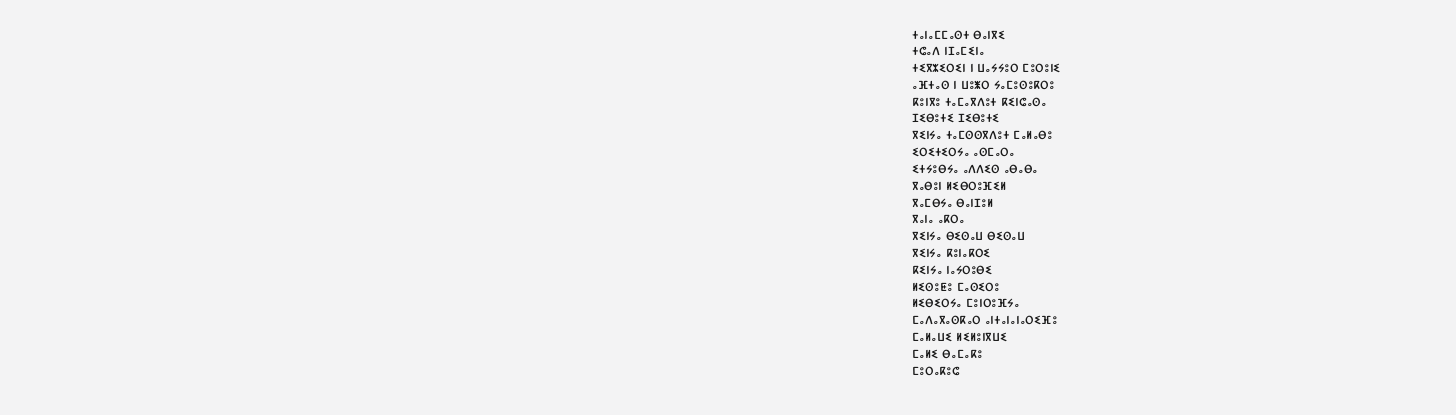ⵜⴰⵏⴰⵎⵎⴰⵙⵜ ⴱⴰⵏⴳⵉ
ⵜⵛⴰⴷ ⵏⵊⴰⵎⵉⵏⴰ
ⵜⵉⴳⵣⵉⵔⵉⵏ ⵏ ⵡⴰⵢⵢⵓⵔ ⵎⵓⵔⵓⵏⵉ
ⴰⴼⵜⴰⵙ ⵏ ⵡⵓⵥⵔ ⵢⴰⵎⵓⵙⵓⴽⵔⵓ
ⴽⵓⵏⴳⵓ ⵜⴰⵎⴰⴳⴷⵓⵜ ⴽⵉⵏⵛⴰⵙⴰ
ⵊⵉⴱⵓⵜⵉ ⵊⵉⴱⵓⵜⵉ
ⴳⵉⵏⵢⴰ ⵜⴰⵎⵙⵙⴳⴷⵓⵜ ⵎⴰⵍⴰⴱⵓ
ⵉⵔⵉⵜⵉⵔⵢⴰ ⴰⵙⵎⴰⵔⴰ
ⵉⵜⵢⵓⴱⵢⴰ ⴰⴷⴷⵉⵙ ⴰⴱⴰⴱⴰ
ⴳⴰⴱⵓⵏ ⵍⵉⴱⵔⵓⴼⵉⵍ
ⴳⴰⵎⴱⵢⴰ ⴱⴰⵏⵊⵓⵍ
ⴳⴰⵏⴰ ⴰⴽⵔⴰ
ⴳⵉⵏⵢⴰ ⴱⵉⵙⴰⵡ ⴱⵉⵙⴰⵡ
ⴳⵉⵏⵢⴰ ⴽⵓⵏⴰⴽⵔⵉ
ⴽⵉⵏⵢⴰ ⵏⴰⵢⵔⵓⴱⵉ
ⵍⵉⵙⵓⵟⵓ ⵎⴰⵙⵉⵔⵓ
ⵍⵉⴱⵉⵔⵢⴰ ⵎⵓⵏⵔⵓⴼⵢⴰ
ⵎⴰⴷⴰⴳⴰⵙⴽⴰⵔ ⴰⵏⵜⴰⵏⴰⵏⴰⵔⵉⴼⵓ
ⵎⴰⵍⴰⵡⵉ ⵍⵉⵍⵓⵏⴳⵡⵉ
ⵎⴰⵍⵉ ⴱⴰⵎⴰⴽⵓ
ⵎⵓⵔⴰⴽⵓⵛ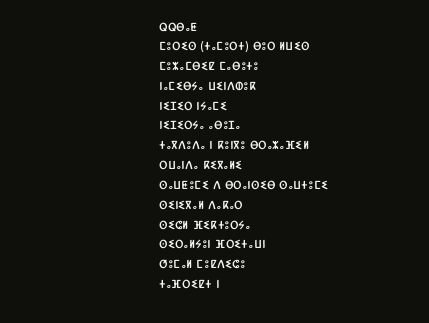ⵕⵕⴱⴰⵟ
ⵎⵓⵔⵉⵙ (ⵜⴰⵎⵓⵔⵜ) ⴱⵓⵔ ⵍⵡⵉⵙ
ⵎⵓⵣⴰⵎⴱⵉⵇ ⵎⴰⴱⵓⵜⵓ
ⵏⴰⵎⵉⴱⵢⴰ ⵡⵉⵏⴷⵀⵓⴽ
ⵏⵉⵊⵉⵔ ⵏⵢⴰⵎⵉ
ⵏⵉⵊⵉⵔⵢⴰ ⴰⴱⵓⵊⴰ
ⵜⴰⴳⴷⵓⴷⴰ ⵏ ⴽⵓⵏⴳⵓ ⴱⵔⴰⵣⴰⴼⵉⵍ
ⵔⵡⴰⵏⴷⴰ ⴽⵉⴳⴰⵍⵉ
ⵙⴰⵡⵟⵓⵎⵉ ⴷ ⴱⵔⴰⵏⵙⵉⴱ ⵙⴰⵡⵜⵓⵎⵉ
ⵙⵉⵏⵉⴳⴰⵍ ⴷⴰⴽⴰⵔ
ⵙⵉⵛⵍ ⴼⵉⴽⵜⵓⵔⵢⴰ
ⵙⵉⵔⴰⵍⵢⵓⵏ ⴼⵔⵉⵜⴰⵡⵏ
ⵚⵓⵎⴰⵍ ⵎⵓⵇⴷⵉⵛⵓ
ⵜⴰⴼⵔⵉⵇⵜ ⵏ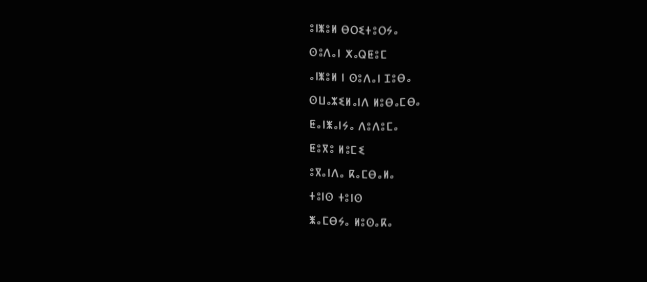ⵓⵏⵥⵓⵍ ⴱⵔⵉⵜⵓⵔⵢⴰ
ⵙⵓⴷⴰⵏ ⵅⴰⵕⵟⵓⵎ
ⴰⵏⵥⵓⵍ ⵏ ⵙⵓⴷⴰⵏ ⵊⵓⴱⴰ
ⵙⵡⴰⵣⵉⵍⴰⵏⴷ ⵍⵓⴱⴰⵎⴱⴰ
ⵟⴰⵏⵥⴰⵏⵢⴰ ⴷⵓⴷⵓⵎⴰ
ⵟⵓⴳⵓ ⵍⵓⵎⵉ
ⵓⴳⴰⵏⴷⴰ ⴽⴰⵎⴱⴰⵍⴰ
ⵜⵓⵏⵙ ⵜⵓⵏⵙ
ⵥⴰⵎⴱⵢⴰ ⵍⵓⵙⴰⴽⴰ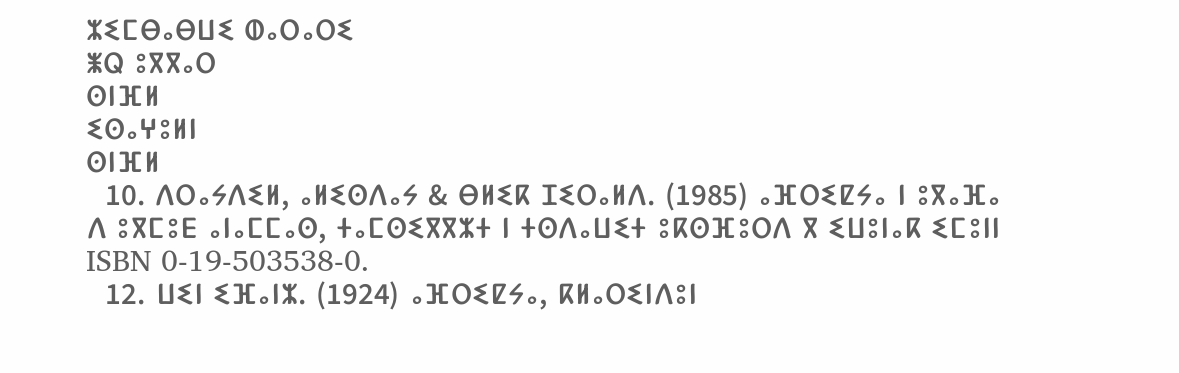ⵣⵉⵎⴱⴰⴱⵡⵉ ⵀⴰⵔⴰⵔⵉ
ⵥⵕ ⵓⴳⴳⴰⵔ
ⵙⵏⴼⵍ
ⵉⵙⴰⵖⵓⵍⵏ
ⵙⵏⴼⵍ
  10. ⴷⵔⴰⵢⴷⵉⵍ, ⴰⵍⵉⵙⴷⴰⵢ & ⴱⵍⵉⴽ ⵊⵉⵔⴰⵍⴷ. (1985) ⴰⴼⵔⵉⵇⵢⴰ ⵏ ⵓⴳⴰⴼⴰ ⴷ ⵓⴳⵎⵓⴹ ⴰⵏⴰⵎⵎⴰⵙ, ⵜⴰⵎⵙⵉⴳⴳⵣⵜ ⵏ ⵜⵙⴷⴰⵡⵉⵜ ⵓⴽⵙⴼⵓⵔⴷ ⴳ ⵉⵡⵓⵏⴰⴽ ⵉⵎⵓⵏⵏ ISBN 0-19-503538-0.
  12. ⵡⵉⵏ ⵉⴼⴰⵏⵣ. (1924) ⴰⴼⵔⵉⵇⵢⴰ, ⴽⵍⴰⵔⵉⵏⴷⵓⵏ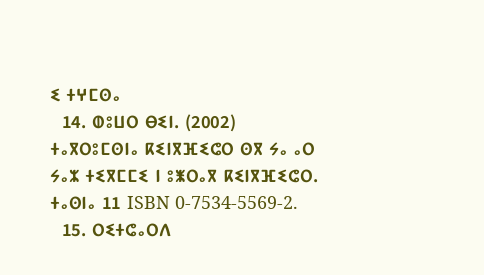ⵉ ⵜⵖⵎⵙⴰ
  14. ⵀⵓⵡⵔ ⴱⵉⵏ. (2002) ⵜⴰⴳⵔⵓⵎⵙⵏⴰ ⴽⵉⵏⴳⴼⵉⵛⵔ ⵙⴳ ⵢⴰ ⴰⵔ ⵢⴰⵣ ⵜⵉⴳⵎⵎⵉ ⵏ ⵓⵥⵔⴰⴳ ⴽⵉⵏⴳⴼⵉⵛⵔ. ⵜⴰⵙⵏⴰ 11 ISBN 0-7534-5569-2.
  15. ⵔⵉⵜⵛⴰⵔⴷ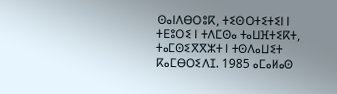ⵙⴰⵏⴷⴱⵔⵓⴽ, ⵜⵉⵙⵔⵜⵉⵜⵉⵏ ⵏ ⵜⴹⵓⵔⵉ ⵏ ⵜⴷⵎⵙⴰ ⵜⴰⵡⴼⵜⵉⴽⵜ, ⵜⴰⵎⵙⵉⴳⴳⵣⵜ ⵏ ⵜⵙⴷⴰⵡⵉⵜ ⴽⴰⵎⴱⵔⵉⴷⵊ. 1985 ⴰⵎⴰⵍⴰⵙ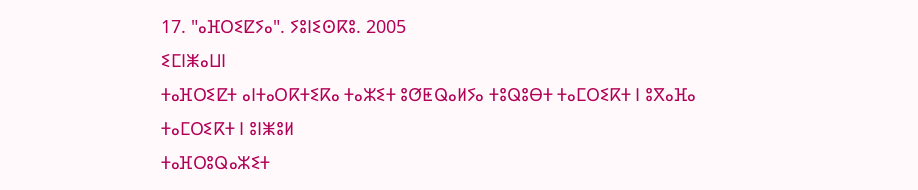17. "ⴰⴼⵔⵉⵇⵢⴰ". ⵢⵓⵏⵉⵙⴽⵓ. 2005
ⵉⵎⵏⵥⴰⵡⵏ
ⵜⴰⴼⵔⵉⵇⵜ ⴰⵏⵜⴰⵔⴽⵜⵉⴽⴰ ⵜⴰⵣⵉⵜ ⵓⵚⵟⵕⴰⵍⵢⴰ ⵜⵓⵕⵓⴱⵜ ⵜⴰⵎⵔⵉⴽⵜ ⵏ ⵓⴳⴰⴼⴰ ⵜⴰⵎⵔⵉⴽⵜ ⵏ ⵓⵏⵥⵓⵍ
ⵜⴰⴼⵔⵓⵕⴰⵣⵉⵜ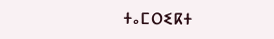ⵜⴰⵎⵔⵉⴽⵜ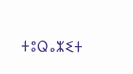ⵜⵓⵕⴰⵣⵉⵜ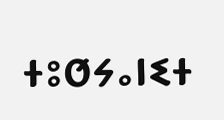ⵜⵓⵚⵢⴰⵏⵉⵜ